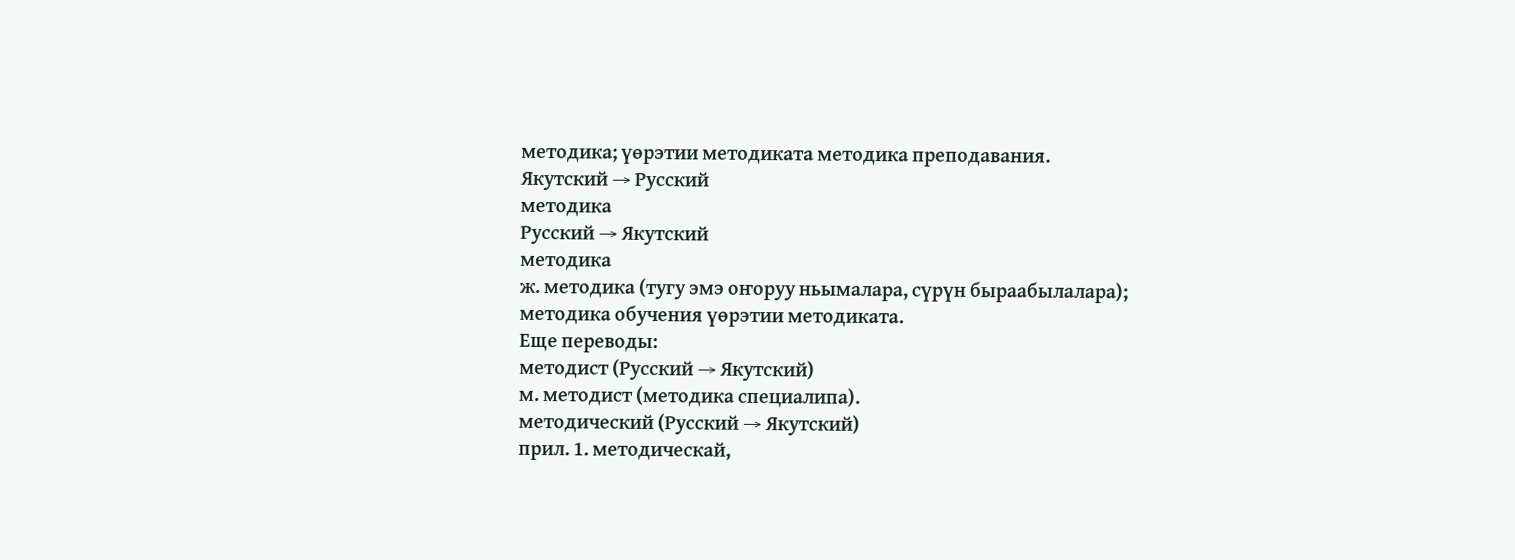методика; үөрэтии методиката методика преподавания.
Якутский → Русский
методика
Русский → Якутский
методика
ж. методика (тугу эмэ оҥоруу ньымалара, сүрүн быраабылалара); методика обучения үөрэтии методиката.
Еще переводы:
методист (Русский → Якутский)
м. методист (методика специалипа).
методический (Русский → Якутский)
прил. 1. методическай,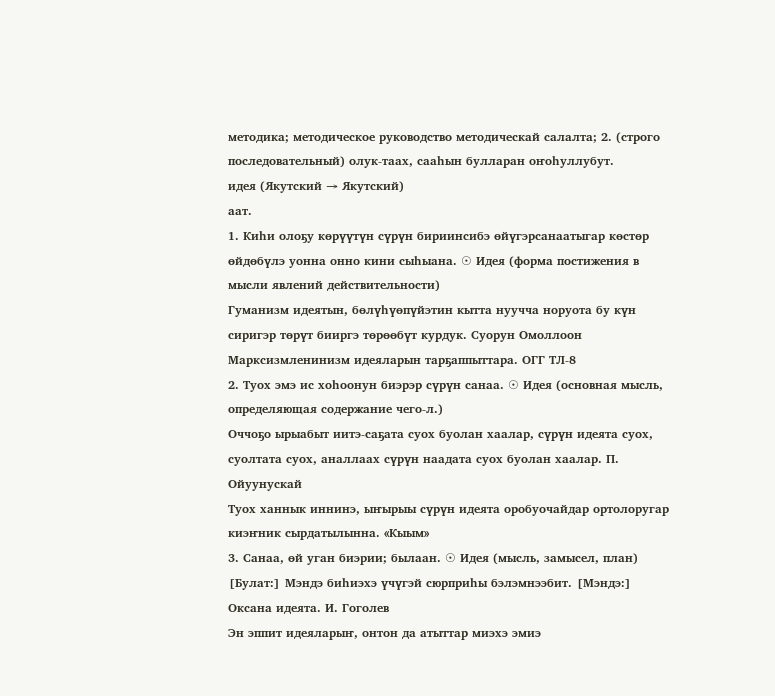методика; методическое руководство методическай салалта; 2. (строго последовательный) олук-таах, сааһын булларан оҥоһуллубут.
идея (Якутский → Якутский)
аат.
1. Киһи олоҕу көрүүтүн сүрүн бириинсибэ өйүгэрсанаатыгар көстөр өйдөбүлэ уонна онно кини сыһыана. ☉ Идея (форма постижения в мысли явлений действительности)
Гуманизм идеятын, бөлүһүөпүйэтин кытта нуучча норуота бу күн сиригэр төрүт бииргэ төрөөбүт курдук. Суорун Омоллоон
Марксизмленинизм идеяларын тарҕаппыттара. ОГГ ТЛ-8
2. Туох эмэ ис хоһоонун биэрэр сүрүн санаа. ☉ Идея (основная мысль, определяющая содержание чего-л.)
Оччоҕо ырыабыт иитэ-саҕата суох буолан хаалар, сүрүн идеята суох, суолтата суох, аналлаах сүрүн наадата суох буолан хаалар. П. Ойуунускай
Туох ханнык иннинэ, ыҥырыы сүрүн идеята оробуочайдар ортолоругар киэҥник сырдатылынна. «Кыым»
3. Санаа, өй уган биэрии; былаан. ☉ Идея (мысль, замысел, план)
[Булат:] Мэндэ биһиэхэ үчүгэй сюрприһы бэлэмнээбит. [Мэндэ:] Оксана идеята. И. Гоголев
Эн эппит идеяларыҥ, онтон да атыттар миэхэ эмиэ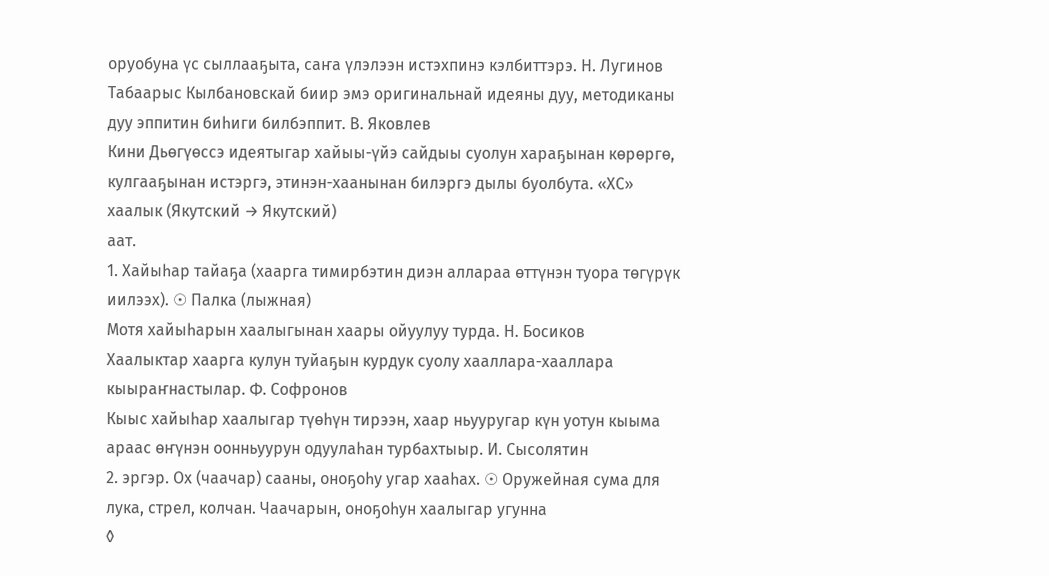оруобуна үс сыллааҕыта, саҥа үлэлээн истэхпинэ кэлбиттэрэ. Н. Лугинов
Табаарыс Кылбановскай биир эмэ оригинальнай идеяны дуу, методиканы дуу эппитин биһиги билбэппит. В. Яковлев
Кини Дьөгүөссэ идеятыгар хайыы-үйэ сайдыы суолун хараҕынан көрөргө, кулгааҕынан истэргэ, этинэн-хаанынан билэргэ дылы буолбута. «ХС»
хаалык (Якутский → Якутский)
аат.
1. Хайыһар тайаҕа (хаарга тимирбэтин диэн аллараа өттүнэн туора төгүрүк иилээх). ☉ Палка (лыжная)
Мотя хайыһарын хаалыгынан хаары ойуулуу турда. Н. Босиков
Хаалыктар хаарга кулун туйаҕын курдук суолу хааллара-хааллара кыыраҥнастылар. Ф. Софронов
Кыыс хайыһар хаалыгар түөһүн тирээн, хаар ньууругар күн уотун кыыма араас өҥүнэн оонньуурун одуулаһан турбахтыыр. И. Сысолятин
2. эргэр. Ох (чаачар) сааны, оноҕоһу угар хааһах. ☉ Оружейная сума для лука, стрел, колчан. Чаачарын, оноҕоһун хаалыгар угунна
◊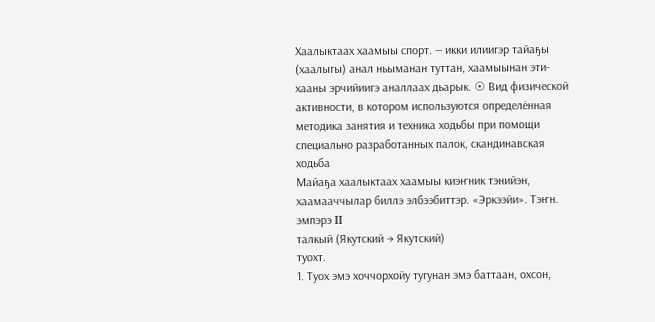Хаалыктаах хаамыы спорт. — икки илиигэр тайаҕы (хаалыгы) анал ньыманан туттан, хаамыынан эти-хааны эрчийиигэ аналлаах дьарык. ☉ Вид физической активности, в котором используются определённая методика занятия и техника ходьбы при помощи специально разработанных палок, скандинавская ходьба
Майаҕа хаалыктаах хаамыы киэҥник тэнийэн, хаамааччылар биллэ элбээбиттэр. «Эркээйи». Тэҥн. эмпэрэ II
талкый (Якутский → Якутский)
туохт.
1. Туох эмэ хоччорхойу тугунан эмэ баттаан, охсон,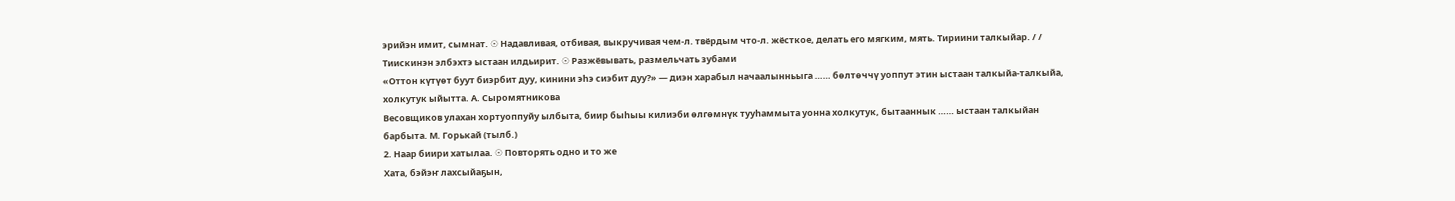эрийэн имит, сымнат. ☉ Надавливая, отбивая, выкручивая чем-л. твёрдым что-л. жёсткое, делать его мягким, мять. Тириини талкыйар. / / Тиискинэн элбэхтэ ыстаан илдьирит. ☉ Разжёвывать, размельчать зубами
«Оттон күтүөт буут биэрбит дуу, кинини эһэ сиэбит дуу?» — диэн харабыл начаалынньыга …… бөлтөччү уоппут этин ыстаан талкыйа-талкыйа, холкутук ыйытта. А. Сыромятникова
Весовщиков улахан хортуоппуйу ылбыта, биир быһыы килиэби өлгөмнүк тууһаммыта уонна холкутук, бытааннык …… ыстаан талкыйан барбыта. М. Горькай (тылб.)
2. Наар биири хатылаа. ☉ Повторять одно и то же
Хата, бэйэҥ лахсыйаҕын,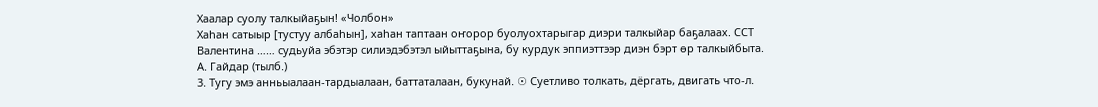Хаалар суолу талкыйаҕын! «Чолбон»
Хаһан сатыыр [тустуу албаһын], хаһан таптаан оҥорор буолуохтарыгар диэри талкыйар баҕалаах. ССТ
Валентина …… судьуйа эбэтэр силиэдэбэтэл ыйыттаҕына, бу курдук эппиэттээр диэн бэрт өр талкыйбыта. А. Гайдар (тылб.)
3. Тугу эмэ анньыалаан-тардыалаан, баттаталаан, букунай. ☉ Суетливо толкать, дёргать, двигать что-л.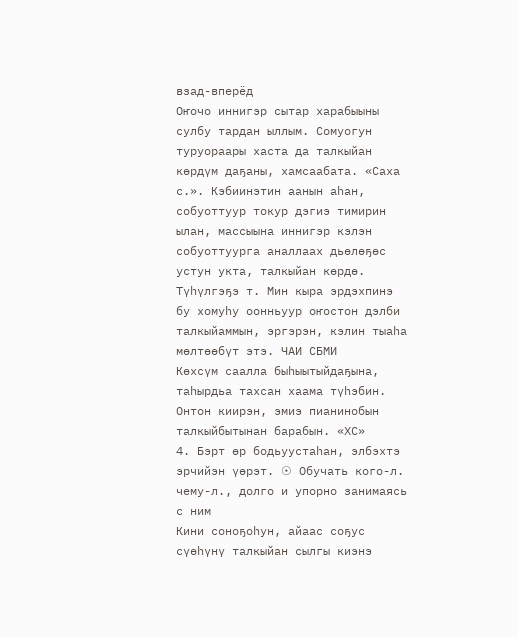взад-вперёд
Оҥочо иннигэр сытар харабыыны сулбу тардан ыллым. Сомуогун туруораары хаста да талкыйан көрдүм даҕаны, хамсаабата. «Саха с.». Кэбиинэтин аанын аһан, собуоттуур токур дэгиэ тимирин ылан, массыына иннигэр кэлэн собуоттуурга аналлаах дьөлөҕөс устун укта, талкыйан көрдө. Түһүлгэҕэ т. Мин кыра эрдэхпинэ бу хомуһу оонньуур оҥостон дэлби талкыйаммын, эргэрэн, кэлин тыаһа мөлтөөбүт этэ. ЧАИ СБМИ
Көхсүм саалла быһыытыйдаҕына, таһырдьа тахсан хаама түһэбин. Онтон киирэн, эмиэ пианинобын талкыйбытынан барабын. «ХС»
4. Бэрт өр бодьуустаһан, элбэхтэ эрчийэн үөрэт. ☉ Обучать кого-л. чему-л., долго и упорно занимаясь с ним
Кини соноҕоһун, айаас соҕус сүөһүнү талкыйан сылгы киэнэ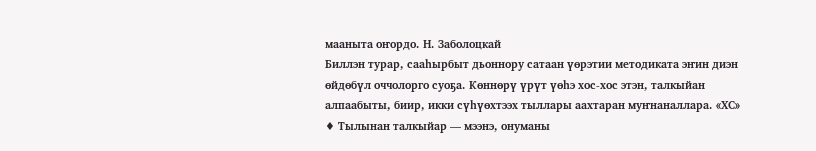мааныта оҥордо. Н. Заболоцкай
Биллэн турар, сааһырбыт дьоннору сатаан үөрэтии методиката эҥин диэн өйдөбүл оччолорго суоҕа. Көннөрү үрүт үөһэ хос-хос этэн, талкыйан алпаабыты, биир, икки сүһүөхтээх тыллары аахтаран муҥнаналлара. «ХС»
♦ Тылынан талкыйар — мээнэ, онуманы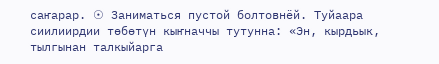саҥарар. ☉ Заниматься пустой болтовнёй. Туйаара сиилиирдии төбөтүн кыҥначчы тутунна: «Эн, кырдьык, тылгынан талкыйарга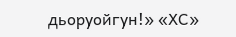дьоруойгун!» «ХС»